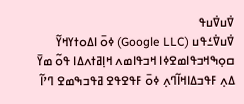ߜ߭ߎߜ߭ߎߟ
ߜ߭ߎߜ߭ߑߟߎ (Google LLC) ߦߋ߫ ߊߡߋߙߌߞߌ߬ ߛߋ߲ߒߞߏߟߊߘߐߦߊ ߞߏߟߊߘߍ ߞߊ߲ߥߙߍߡߊ ߟߋ߬ ߘߌ߫ ߡߍ߲ ߓߟߏߡߊߞߊ߬ߣߍ߲ ߦߋ߫ ߓߟߐߟߐ ߥߟߏߒߘߐ ߣߴߊ߬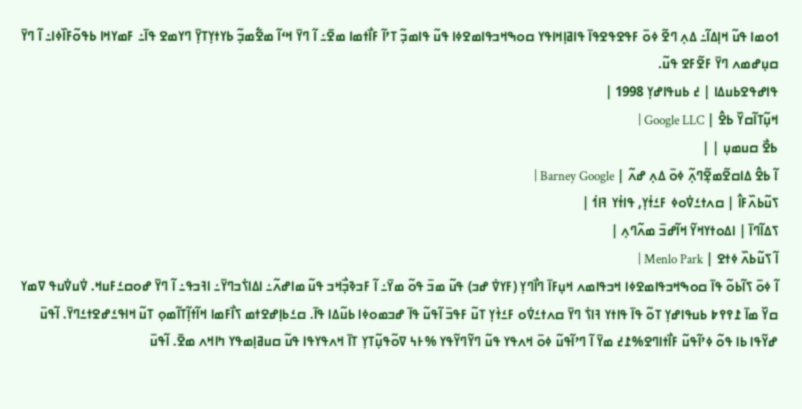ߗߋߘߊ ߟߎ߬ ߞߊ߲ߡߊ߬߸ ߡߍ߲ ߣߐ߬ ߦߋ߫ ߓߟߐߟߐߟߊ߫ ߟߊߥߊ߲ߞߊߟߌ ߛߋߒߞߏߟߊߘߐߦߊ ߟߎ߬ ߟߊߘߏ߲߬ ߠߴߊ߬ ߓߊ߯ߙߘߊ ߘߐ߫߸ ߊ߬ ߣߌ߫ ߞߵߊ߬ ߘߐ߱ߘߏ߲߬ ߕߌߙߌ߲ߠߌ߲߫ ߣߌߘߐ ߟߊ߫߸ ߓߘߌߞߊ ߕߟߋ߬ߓߊ߰ߦߊ߸ ߊ߬ ߣߌ߫ ߛߎ߲ߝߘߍ ߣߌ߫ ߓߐ߬ߓߐ ߟߎ߬.
ߟߊߝߟߐߕߎߡߊ | ߄ ߕߎߟߊߝߌ߲ 1998 |
ߞߎ߲߬ߠߊ߬ߛߌ߰ ߕߐ߮ | Google LLC |
ߕߐ߯ ߛߎߘߎ߲ | |
ߊ߬ ߕߐ߮ ߡߊߛߐ߬ߘߐ߲߬ߣߍ߲߬ ߦߋ߫ ߡߍ߲ ߝߍ߬ | Barney Google |
ߖߎ߬ߕߍ߰ߓߊ߮ | ߛߍߙߑߜ߭ߋߦ ߓߑߙ߭ߌ߲, ߟߊߙ߭ߌ ߔߊߗ߭ |
ߖߡߊ߬ߣߊ߫ | ߊߡߋߙߌߞߌ߬ ߞߊ߬ߝߏ߫ ߘߍ߬ߣߍ߲ |
ߊ߬ ߖߎ߬ߕߍ߰ ߦߙߐ | Menlo Park |
ߊ߬ ߦߋ߫ ߖߊ߬ߕߋ߬ ߟߊ߫ ߛߋߒߞߏߟߊߘߐߦߊ ߞߏߟߊߘߍ ߞߎ߲ߓߊ߫ ߣߊ߯ߣߌ߲ (ߓߌߜ߭ ߝߏ) ߟߎ߬ ߘߏ߫ ߟߋ߬ ߘߌ߫߸ ߊ߬ ߓߏߢߏ߲߯ߞߏ ߟߎ߬ ߘߊߝߍ߬߸ ߊߡߊߖ߭ߏߣߌ߫߸ ߊߔߏߟ߸ ߊ߬ ߣߌ߫ ߝߋߛߑߓߎߞ. ߜ߭ߎߜ߭ߎߟ ߜߘߌ ߛߌ߰ ߘߊ߫ ߁߉߉߈ ߕߎߟߊߝߌ߲ ߠߋ߬ ߟߊ߫ ߟߊߙߌ ߔߊߖ߭ ߣߌ߫ ߛߍߙߑߜ߭ߋ ߓߑߙ߭ߌ߲ ߠߎ߬ ߓߟߏ߫ ߊ߬ߟߎ߬ ߟߊ߫ ߝߏߘߋߦߊ ߕߎ߬ߡߊ ߟߊ߫. ߛߑߕߊ߲ߝߐߙߘ ߖߊ߯ߓߘߊ ߞߊ߬ߙߊ߲߬ߠߊ߬ߘߋ߲ ߠߎ߬ ߞߊߟߑߝߐߙߑߣߌ߫. ߊ߬ߟߎ߫ ߝߌ߬ߟߊ ߕߊ ߟߋ߬ ߦߴߊ߬ߟߎ߬ ߓߊ߯ߙߊߣߐ%߁߄ ߘߌ߫ ߊ߬ ߣߴߊ߬ߟߎ߬ ߦߋ߫ ߞߍߟߌ ߟߎ߬ ߣߌ߬ߣߌ߬ߟߌ %߅߆ ߜߋ߬ߟߎ߲߬ߠߌ߲ ߠߊ߫ ߞߍߟߌߟߊ ߟߎ߬ ߛߎߥߊ߲ߘߟߌ ߤߊߞߍ ߘߐ߫. ߊ߬ߟߎ߫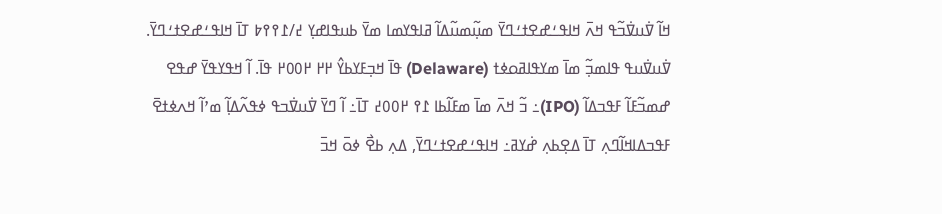ߞߊ߬ ߜ߭ߎߜ߭ߏ߬ߟ ߞߍ߫ ߞߊߟߑߝߐߙߑߣߌ߫ ߘߎ߲߬ߘߎ߬ߡߊ߬ ߥߊߟߌߘߊ ߘߌ߫ ߕߎߟߊߝߌ߲ ߄/߁߉߉߈ ߠߊ߫ ߞߊߟߑߝߐߙߑߣߌ߫. ߜ߭ߎߜ߭ߎߟ ߟߊߘߏ߲߬ ߘߊ߫ ߘߌߟߊߥߋߦߙ (Delaware) ߟߊ߫ ߞߏ߲ߓߌߕߌ߮ ߂߂ ߂߀߀߂ ߟߊ߫. ߊ߬ ߞߟߌߟߌ߫ ߝߟߐ ߝߘߏ߬ߓߊ߬ ߓߟߏߡߊ߬ (IPO)߸ ߏ߬ ߞߍ߫ ߘߊ߫ ߘߓߊ߬ߕߊ ߁߉ ߂߀߀߄ ߠߊ߫߸ ߊ߬ ߣߌ߫ ߜ߭ߎߜ߭ߏߟ ߦߟߍ߬ߡߊ߲߬ ߘߴߊ߬ ߞߍߦߙߐ߫ ߓߟߏߡߊߞߊ߬ߣߍ߲ ߠߊ߫ ߡߐ߲ߕߍ߲ ߝ߭ߌߥ߸ ߞߊߟߑߝߐߙߑߣߌ߫, ߡߍ߲ ߕߐ߯ ߦߋ߫ ߞߏ߫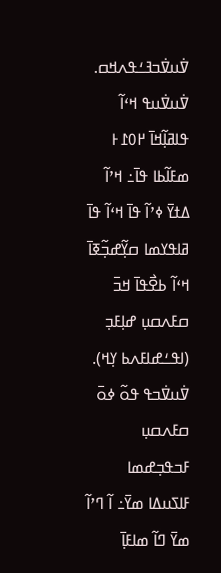ߜ߭ߎߜ߭ߏߔߑߟߍߞߛ. ߜ߭ߎߜ߭ߎߟ ߞߵߊ߬ ߟߊߥߊ߲߬ߞߊ߫ ߂߀߁߅ ߘߓߊ߬ߕߊ ߟߊ߫߸ ߞߴߊ߬ ߡߙߌ߫ ߦߴߊ߬ ߟߊ߫ ߞߵߊ߬ ߟߊ߫ ߥߊߟߌߘߊ ߛߌ߲߬ߝߏ߲߬ߧߊ߫ ߞߵߊ߬ ߕߐ߯ߟߊ߫ ߞߏ߫ ߛߓߍߛߎ߲ ߝߊ߲ߓߏ߲ (ߊߟߑߝߊߓߍߕ ߌ߲ߞ). ߜ߭ߎߜ߭ߏߟ ߟߋ߬ ߦߋ߫ ߛߓߍߛߎ߲ ߓߏߟߏ߲ߝߘߊ ߓߊߖߎߡߊ ߘߌ߫߸ ߊ߬ ߣߴߊ߬ ߘߌ߫ ߣߊ߬ ߘߊߓߊ߲߫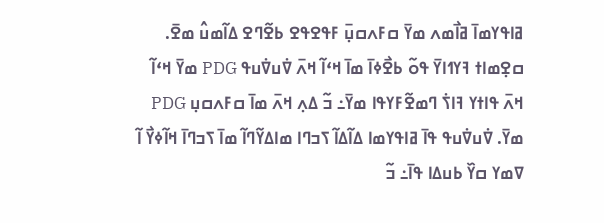ߥߊߟߌߘߊ߫ ߥߊ߯ߘߍ ߘߌ߫ ߛߓߍߛߎ߲߫ ߓߟߐߟߐ ߕߐ߬ߣߐ ߡߊ߬ߘߎ߮ ߘߐ߫. ߛߐ߲ߘߊߙ ߔߌߗߊߌ߫ ߟߋ߬ ߕߐ߯ߦߊ߫ ߘߊ߫ ߞߵߊ߬ ߞߍ߫ ߜ߭ߎߜ߭ߎߟ PDG ߘߌ߫ ߞߵߊ߬ ߞߍ߫ ߟߊߙߌ ߔߊߖ߭ ߣߘߐ߬ߓߌߟߊ ߘߌ߫߸ ߏ߬ ߡߍ߲ ߞߍ߫ ߘߊ߫ ߛߓߍߛߎ߲ PDG ߘߌ߫. ߜ߭ߎߜ߭ߎߟ ߟߊ߫ ߥߊߟߌߘߊ ߡߊ߬ߡߊ߬ ߖߏߣߊ ߘߊߡߌ߬ߣߊ߬ ߘߊ߫ ߖߏߣߊ߫ ߞߊ߬ߦߌ߯ ߊ߬ ߜߘߌ ߛߌ߰ ߕߎߡߊ ߟߊ߫߸ ߏ߬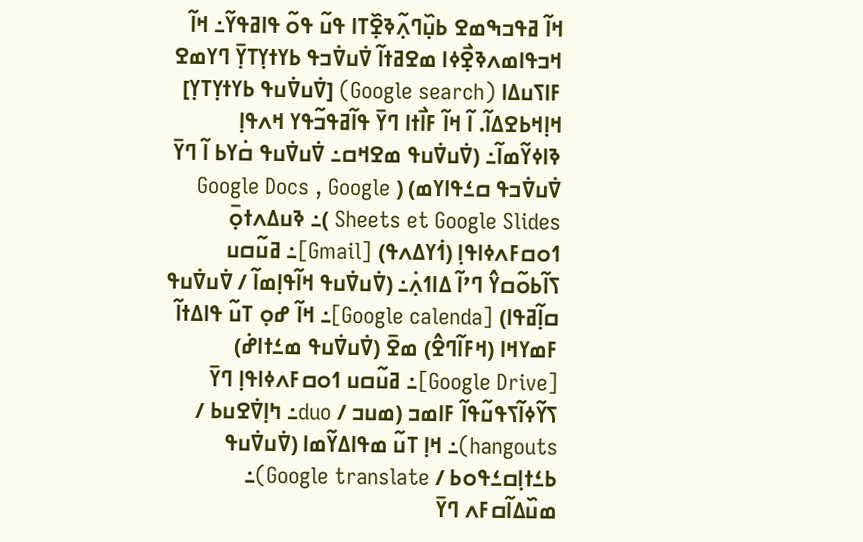ߞߊ߬ ߥߟߏߒߘߐ ߕߎ߲߰ߣߍ߲߬ߢߐ߲߰ߠߊ ߟߎ߬ ߟߋ߬ ߟߊߥߟߌ߬߸ ߞߊ߬ ߞߏߟߊߘߍߢߐ߲߯ߦߊ ߘߐߥߙߊ߬ ߜ߭ߎߜ߭ߏߟ ߕߌߙߌ߲ߠߌ߲߫ ߣߌߘߐ ߓߊߖߎߡߊ (Google search) [ߜ߭ߎߜ߭ߎߟ ߕߌߙߌ߲ߠߌ߲] ߞߊ߲ߞߕߐߡߊ߬. ߊ߬ ߞߊ߬ ߓߊ߯ߙߊ ߣߌ߫ ߟߊ߬ߥߟߏ߬ߟߌ ߞߍߟߊ߲ ߢߊߦߌ߬ߘߊ߬߸ (ߜ߭ߎߜ߭ߎߟ ߘߐߞߛ߸ ߜ߭ߎߜ߭ߎߟ ߛ߭ߌߕ ߊ߬ ߣߌ߫ ߜ߭ߎߜ߭ߏߟ ߛߑߟߊߌߘ) ( Google Docs , Google Sheets et Google Slides )߸ ߢߎߡߍߙߋ߲߫ ߗߋߛߓߍߦߊߟߊ߲ (ߗ߭ߌߡߍߟ) [Gmail]߸ ߥߎ߬ߛߎ ߖߊ߬ߕߋ߬ߛߌ߮ ߣߴߊ߬ ߡߊߗߍ߲߭߸ (ߜ߭ߎߜ߭ߎߟ ߞߊ߬ߟߊ߲ߘߊ߬ / ߜ߭ߎߜ߭ߎߟ ߛߊ߲߬ߥߟߊ) [Google calenda]߸ ߞߊ߬ ߝߋ߲ ߠߎ߬ ߟߊߡߙߊ߬ ߓߘߌߞߊ (ߞߓߊ߬ߣߐ߮) ߘߐ߫ (ߜ߭ߎߜ߭ߎߟ ߘߑߙߊߝ߭) [Google Drive]߸ ߥߎ߬ߛߎ ߗߋߛߓߍߦߊߟߊ߲ ߣߌ߫ ߖߌ߬ߦߊ߬ߖߟߎ߬ߟߊ߬ ߓߊߘߏ (ߘߎߏ / duo߸ ߤߊ߲ߜ߭ߐߎߕ / hangouts)߸ ߞߊ߲ ߠߎ߬ ߘߟߊߡߌ߬ߘߊ (ߜ߭ߎߜ߭ߎߟ ߕߑߙߊ߲ߛߑߟߋߕ / Google translate)߸ ߘߎ߰ߡߊ߬ߛߓߍ ߣߌ߫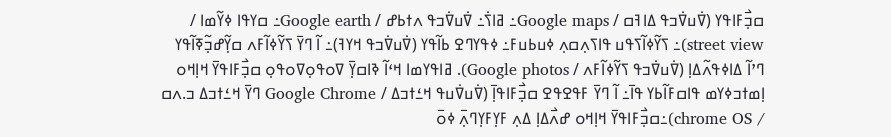ߛߏ߲߯ߓߊߟߌ (ߜ߭ߎߜ߭ߏߟ ߡߊߔߛ / Google maps߸ ߥߊߖ߭߸ ߜ߭ߎߜ߭ߏߟ ߍߙߕߝ / Google earth߸ ߛߌߟߊ ߦߌ߬ߘߊ / street view)߸ ߖߌ߬ߦߊ߬ߖߟߎ ߟߊߖߍ߲ߛߍ߲ ߦߎߕߎߓ߸ ߦߟߌߣߐ ߕߊ߬ߟߌ (ߜ߭ߎߜ߭ߏߟ ߞߌߔ)߸ ߊ߬ ߣߌ߫ ߖߌ߬ߦߊ߬ߓߍ ߛߌ߲߬ߝߏ߲߬ߧߊ߬ߟߌ ߣߴߊ߬ ߡߊߦߟߍ߬ߡߊ߲ (ߜ߭ߎߜ߭ߏߟ ߖߌ߬ߦߊ߬ߓߍ / Google photos). ߥߊߟߌߘߊ ߞߵߊ߬ ߢߊߛߌ߲߫ ߜߋߟߋ߲ߜߋߟߋ߲ ߛߏ߲߯ߓߊߟߌ߫ ߞߊ߲ߞߋ ߊ߲ߘߙߏߦߌߘ ߟߊߛߓߊ߬ߕߌ ߟߊ߫߸ ߊ߬ ߣߌ߫ ߓߟߐߟߐ ߛߏ߲߯ߓߊߟߊ߲߫ (ߜ߭ߎߜ߭ߎߟ ߞߑߙߏߡ / Google Chrome ߣߌ߫ ߞߑߙߏߡ ߏ.ߍߛ / chrome OS)߸ߛߏ߲߯ߓߊߟߌ߫ ߞߊ߲ߞߋ ߝߍ߯ߡߊ߲ ߡߍ߲ ߓߌ߲ߓߌ߲ߣߍ߲߫ ߦߋ߫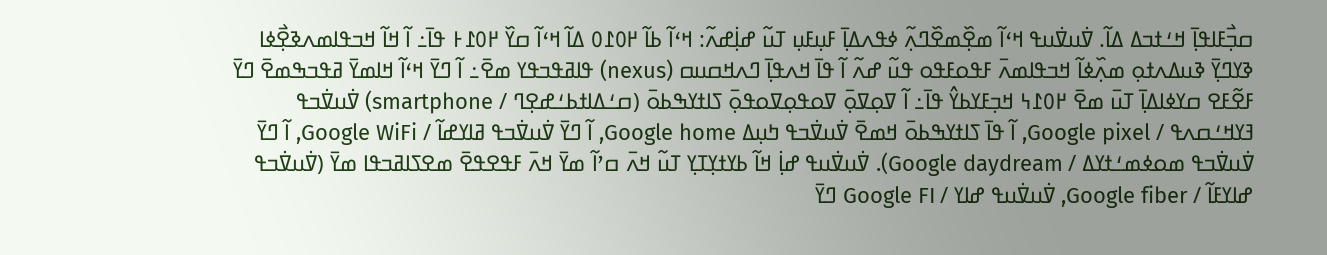ߛߏ߲߯ߓߊߟߊ߲߫ ߞߑߙߏߡ ߡߊ߬. ߜ߭ߎߜ߭ߎߟ ߞߵߊ߬ ߘߐ߲߰ߘߐ߰ߣߍ߲߬ ߦߟߍߡߊ߲߫ ߓߎ߲ߓߎ߲ ߠߎ߬ ߝߊ߲߭ߝߍ߬: ߞߵߊ߬ ߕߊ߬ ߂߀߁߀ ߡߊ߬ ߞߵߊ߬ ߛߌ߰ ߂߀߁߅ ߟߊ߫߸ ߊ߬ ߞߊ߬ ߞߏߟߊߘߍߢߐ߲߯ߦߊ ߢߌߣߌ߲߫ ߢߎߡߍߙߋ߲ ߘߍ߲߰ߦߊ߬ ߞߏߟߊߘߍ߫ ߓߟߋߓߟߋ ߟߎ߬ ߝߍ߬ ߊ߬ ߟߊ߫ ߞߍߟߊ߲߫ ߣߍߞߛߎߛ (nexus) ߟߊߥߟߏߟߌ ߘߐ߫߸ ߊ߬ ߣߌ߫ ߞߵߊ߬ ߞߊߘߌ߫ ߥߟߏߒߘߐ߫ ߣߌ߫ ߓߐ߬ߓߐ ߛߌߦߊߡߊ߲߫ ߠߎ߫ ߘߐ߫ ߂߀߁߆ ߞߏ߲ߓߌߕߌ߮ ߟߊ߫߸ ߊ߬ ߜߋ߲ߜߋ߲߫ ߜߋߟߋ߲ߜߋߟߋ߲߫ ߖߊߙߌߒߕߋ߫ (ߛߑߡߊߙߕߑߝߐ߲ߣ / smartphone) ߜ߭ߎߜ߭ߏߟ ߔߌߞߑߛߍߟ / Google pixel, ߊ߬ ߟߊ߫ ߖߊߙߌߒߕߋ߫ ߞߘߐ߫ ߜ߭ߎߜ߭ߏߟ ߤߎ߲ߡ Google home, ߊ߬ ߣߌ߫ ߜ߭ߎߜ߭ߏߟ ߥߊߌߝߊ߬ / Google WiFi, ߊ߬ ߣߌ߫ ߜ߭ߎߜ߭ߏߟ ߘߋߦߘߑߙߌߡ / Google daydream). ߜ߭ߎߜ߭ߎߟ ߝߊ߲߭ ߞߊ߬ ߕߌߙߌ߲ߠߌ߲ ߠߎ߬ ߞߍ߫ ߛߴߊ߬ ߘߌ߫ ߞߍ߫ ߓߟߐߟߐ߫ ߘߐߖߊߥߏߟߊ ߘߌ߫ (ߜ߭ߎߜ߭ߏߟ ߝߊߌߓߊ߬ / Google fiber, ߜ߭ߎߜ߭ߎߟ ߝߊߌ / Google FI ߣߌ߫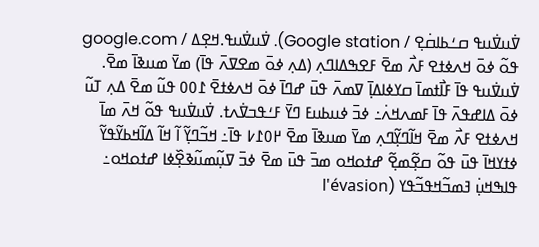ߜ߭ߎߜ߭ߎߟ ߛߑߕߊߛ߭ߐ߲ / Google station). ߜ߭ߎߜ߭ߎߟ.ߞߐ߲ߡ / google.com ߟߋ߬ ߦߋ߫ ߞߍߦߙߐ ߓߍ߯ ߘߐ߫ ߓߐߒߡߊߣߍ߲ (ߡߍ߲ ߦߋ߫ ߘߐߜߍ߫ ߟߊ߫) ߘߌ߫ ߘߎߢߊ߫ ߘߐ߫. ߜ߭ߎߜ߭ߎߟ ߟߊ߫ ߓߊ߯ߙߘߊ߫ ߛߌߦߊߡߊ߲߫ ߜߘߍ߫ ߟߎ߫ ߝߣߊ߫ ߦߋ߫ ߞߍߦߙߐ߫ ߁߀߀ ߟߎ߬ ߘߐ߫ ߡߍ߲ ߠߎ߬ ߦߋ߫ ߡߊߝߟߍ߫ ߟߊ߫ ߓߘߍߞߍ߭߸ ߦߏ߫ ߦߎߕߎߓ ߣߌ߫ ߓߑߟߏߜ߭ߍߙ. ߜ߭ߎߜ߭ߎߟ ߟߋ߬ ߞߍ߫ ߘߊ߫ ߞߍߦߙߐ ߓߍ߯ ߘߐ߫ ߞߊ߬ߣߌ߲߬ߣߍ߲ ߘߌ߫ ߘߎߢߊ߫ ߘߐ߫ ߂߀߁߇ ߟߊ߫߸ ߞߏ߬ߣߌ߲߬ ߊ߬ ߞߊ߬ ߡߊ߬ߞߕߌ߬ߟߌ߬ ߦߙߌߞߊ߫ ߟߎ߫ ߟߋ߬ ߛߐ߲߬ߘߐ߲߬ ߝߙߋߞߋ ߘߏ߫ ߟߎ߫ ߘߐ߫ ߦߏ߫ ߜߎ߲߬ߘߎ߬ߢߐ߲߰ߦߊ ߝߙߋߞߋ߸ ߟߊߒߞߎ߲߭ ߔߘߏ߬ߞߟߏ߬ߟߌ (l'évasion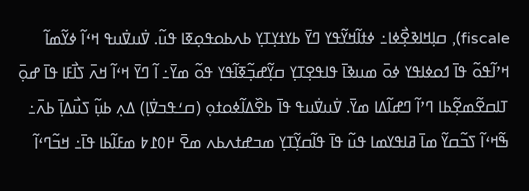fiscale), ߛߊ߲ߞߊߢߐ߲߯ߦߊ߸ ߦߙߊ߬ߞߌ߬ߟߌ ߣߌ߫ ߕߌߙߌ߲ߠߌ߲ ߕߍߕߋߟߋ߲ߧߊ ߟߎ߬. ߜ߭ߎߜ߭ߎߟ ߞߵߊ߬ ߦߌ߬ߘߊ߬ ߞߴߊ߬ߟߋ߬ ߟߊ߫ ߗߋߦߊߟߌ ߦߋ߫ ߘߎߢߊ߫ ߟߊߟߐ߲ߠߌ߲ ߛߌ߲߬ߝߏ߲߬ߧߊ߬ߟߌ ߟߋ߬ ߘߌ߫߸ ߊ߬ ߣߌ߫ ߞߵߊ߬ ߞߍ߫ ߖߊ߯ߓߊ ߟߊ߫ ߝߋ߲߫ ߠߊߛߐ߬ߘߐ߲߬ߕߊ ߣߴߊ߬ ߣߝߊ߬ߡߊ ߘߌ߫. ߜ߭ߎߜ߭ߎߟ ߟߊ߫ ߕߐ߰ߡߊ߬ߦߋߙߋ߲ (ߛߑߟߏߜ߭ߊ߲) ߡߍ߲ ߕߎ߲߬ ߖߎ߯ߡߊ߲߫ ߕߍ߫߸ ߒ߬ߞߵߊ߬ ߖߏ߬ߛߌ߬ ߘߊ߫ ߥߊߟߌߘߊ ߟߎ߬ ߟߊ߫ ߟߊ߬ߛߌ߲߬ߠߌ߲ ߘߏߝߙߍߕߍ ߘߐ߫ ߂߀߁߈ ߘߓߊ߬ߕߊ ߟߊ߫߸ ߞߏ߬ߣߵߊ߬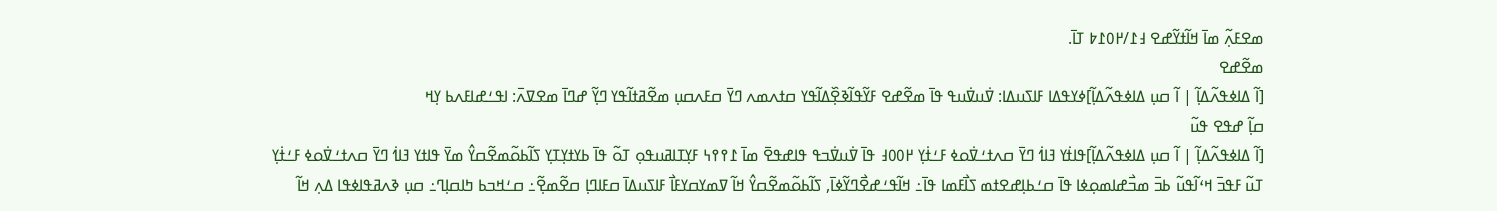ߘߐߓߍ߲߬ ߘߊ߫ ߞߊ߬ߙߌ߬ߝߐ ߃߁/߂߀߁߈ ߠߊ߫.
ߘߐ߬ߝߐ
[ߊ߬ ߡߊߦߟߍ߬ߡߊ߲߬ | ߊ߬ ߛߎ߲ ߡߊߦߟߍ߬ߡߊ߲߬]ߦߌߟߡߊ ߓߊߖߎߡߊ: ߜ߭ߎߜ߭ߎߟ ߟߊ߫ ߘߐ߬ߝߐ ߓߌ߬ߟߊ߬ߢߐ߲߰ߡߊ߬ߟߌ ߛߙߍߘߍ ߣߌ߫ ߛߓߍߛߎ߲ ߘߐ߬ߥߙߊ߬ߟߌ ߣߌ߲߬ ߝߣߊ߫ ߘߐߜߍ߫: ߊߟߑߝߊߓߍߕ ߌ߲ߞ
ߛߊ߲߬ ߝߟߐ ߟߎ߬
[ߊ߬ ߡߊߦߟߍ߬ߡߊ߲߬ | ߊ߬ ߛߎ߲ ߡߊߦߟߍ߬ߡߊ߲߬]ߟߊߙ߭ߌ ߔߊߗ߭ ߣߌ߫ ߛߍߙߑߜ߭ߋߦ ߓߑߙ߭ߌ߲ ߂߀߀߃ ߟߊ߫ ߜ߭ߎߜ߭ߏߟ ߟߊߝߟߐ߫ ߘߊ߫ ߁߉߉߆ ߓߌ߲ߠߊߥߎߟߋ߲ ߠߋ߬ ߟߊ߫ ߕߌߙߌ߲ߠߌ߲ ߖߊ߬ߕߋ߬ߘߐ߬ߛߌ߮ ߘߌ߫ ߟߊߙߌ ߔߊߗ߭ ߣߌ߫ ߛߍߙߑߜ߭ߋߦ ߓߑߙ߭ߌ߲ ߠߎ߬ ߓߟߏ߫ ߞߵߊ߬ߟߎ߬ ߕߏ߫ ߘߏ߯ߝߊߘߋ߲ߦߊ ߟߊ߫ ߛߑߕߊ߲ߝߐߙߘ ߖߊ߯ߓߘߊ ߟߊ߫߸ ߞߊ߬ߟߑߝߐ߯ߣߌ߬ߦߊ߫, ߖߊ߬ߕߋ߬ߘߐ߬ߛߌ߮ ߞߊ߬ ߜߘߌߛߌߓߊ߯ ߓߊߖߎߡߊ߫ ߛߓߊߣߊ߲ ߛߐ߬ߘߐ߲߬߸ ߛߑߞߏߕ ߤߊߛߊ߲ߣ߸ ߛߎ߲ ߢߍߥߟߊߦߟߊ ߡߍ߲ ߞߊ߬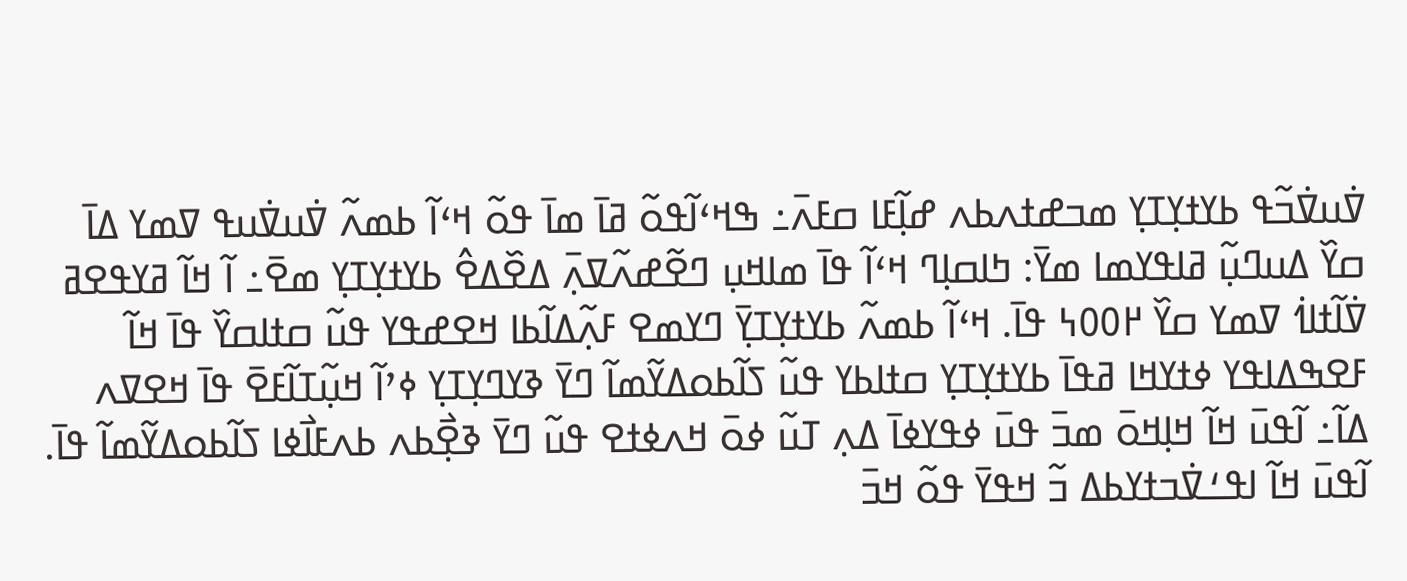ߜ߭ߎߜ߭ߏ߬ߟ ߕߌߙߌ߲ߠߌ߲ ߘߏߝߙߍߕߍ ߝߊ߲߬ߓߊ ߛߓߍ߫߸ ߒߞߵߊ߬ߟߋ߬ ߥߊ߫ ߘߊ߫ ߟߋ߬ ߞߵߊ߬ ߕߘߍ߬ ߜ߭ߎߜ߭ߎߟ ߜߘߌ ߡߊ߫ ߛߌ߰ ߡߎߣߎ߲߬ ߥߊߟߌߘߊ ߘߌ߫: ߤߊߛߊ߲ߣ ߞߵߊ߬ ߟߊ߫ ߘߊߞߎ߲ ߣߐ߬ߝߍ߬ߜߍ߲߫ ߡߐ߰ߡߐ߮ ߕߌߙߌ߲ߠߌ߲ ߘߐ߫߸ ߊ߬ ߞߊ߬ ߥߌߟߐߥ ߜ߭ߊ߬ߙߊߗ߭ ߜߘߌ ߛߌ߰ ߂߀߀߆ ߟߊ߫. ߞߵߊ߬ ߕߘߍ߬ ߕߌߙߌ߲ߠߌ߲߫ ߣߌߘߐ ߓߍ߲߬ߡߊ߬ߕߊ ߞߐߝߟߌ ߟߎ߬ ߛߙߊߛߌ߰ ߟߊ߫ ߞߊ߬ ߓߐߒߡߊߟߌ ߦߙߌߞߊ ߥߟߊ߫ ߕߌߙߌ߲ߠߌ߲ ߛߙߊߕߌ ߟߎ߬ ߖߊ߬ߕߋߡߌ߬ߘߊ߬ ߣߌ߫ ߢߌߣߌ߲ߠߌ߲ ߦߴߊ߬ ߞߎ߲߬ߠߊ߬ߓߐ߫ ߟߊ߫ ߞߐߜߍ ߡߊ߬߸ ߊ߬ߟߎ߫ ߞߊ߬ ߞߊ߲ߞߋ߫ ߘߏ߫ ߟߎ߫ ߦߟߌߦߊ߫ ߡߍ߲ ߠߎ߬ ߦߋ߫ ߞߍߦߙߐ ߟߎ߬ ߣߌ߫ ߢߐ߲߯ߕߍ ߕߍߓߊ߯ߦߊ ߖߊ߬ߕߋߡߌ߬ߘߊ߬ ߟߊ߫. ߊ߬ߟߎ߫ ߞߊ߬ ߊߟߑߜ߭ߏߙߌߕߡ ߏ߬ ߞߟߌ߫ ߟߋ߬ ߞߏ߫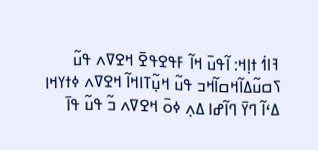ߔߊߗ߭ ߙߊ߲ߞ: ߊ߬ߟߎ߫ ߞߊ߬ ߓߟߐߟߐ߫ ߞߐߜߍ ߟߎ߬ ߖߛߎ߬ߡߊ߬ߞߛߊ߬ߞߏ ߟߎ߬ ߞߎ߲߬ߠߊߞߊ߬ ߞߐߜߍ ߦߙߌߞߊ ߡߵߊ߬ ߣߌ߫ ߣߊ߬ߝߊ ߡߍ߲ ߦߋ߫ ߞߐߜߍ ߏ߬ ߟߎ߬ ߟߊ߫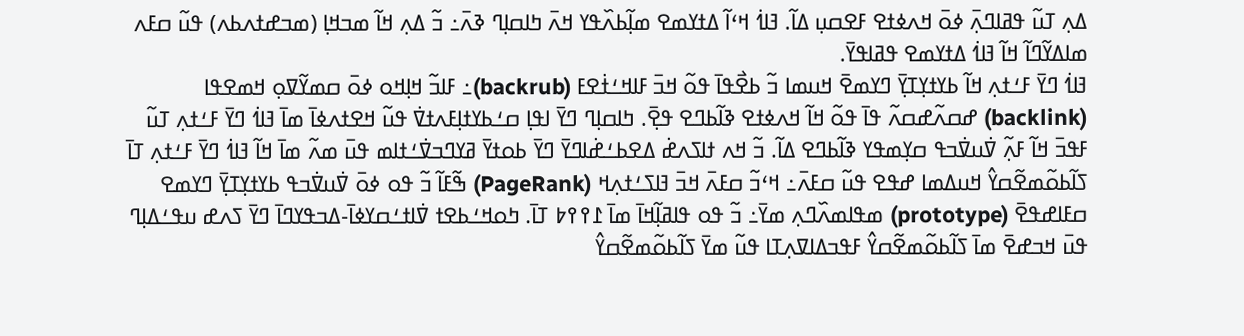ߡߍ߲ ߠߎ߬ ߟߥߊߣߍ߲߫ ߦߋ߫ ߞߍߦߙߐ ߓߐߛߎ߲ ߡߊ߬. ߔߊߗ߭ ߞߵߊ߬ ߡߙߌߘߐ ߘߊ߲߬ߕߍ߰ߟߌ ߞߍ߫ ߤߊߛߊ߲ߣ ߢߍ߫߸ ߏ߬ ߡߍ߲ ߞߊ߬ ߘߏߞߊ߲ (ߘߏߝߙߍߕߍ) ߟߎ߬ ߛߓߍ ߘߊߡߌ߬ߣߊ߬ ߞߊ߬ ߔߊߗ߭ ߡߙߌߘߐ ߟߥߊߟߌ߫.
ߔߊߗ߭ ߣߌ߫ ߓߑߙߍ߲ ߞߊ߬ ߕߌߙߌ߲ߠߌ߲߫ ߣߌߘߐ߫ ߞߎߘߊ ߏ߬ ߕߐ߯ߟߊ߫ ߟߋ߬ ߞߏ߫ ߓߊߞߑߙ߭ߐߓ (backrub)߸ ߓߊߏ߬ ߞߊ߲ߞߋ ߦߋ߫ ߛߘߌ߬ߜߋ߲ ߞߘߐߟߊ (backlink) ߝߛߍ߬ߝߛߍ߬ ߟߊ߫ ߟߋ߬ ߞߊ߬ ߞߍߦߙߐ ߢߊ߬ߕߣߐ ߟߐ߲߫. ߤߊߛߊ߲ߣ ߣߌ߫ ߊߟߊ߲ ߛߑߕߌߙߊ߲ߓߍߙߜ߭ ߟߎ߬ ߞߐߙߍߦߊ߫ ߘߊ߫ ߔߊߗ߭ ߣߌ߫ ߓߑߙߍ߲ ߠߎ߬ ߓߟߏ߫ ߞߊ߬ ߓߍ߲߬ ߜ߭ߎߜ߭ߏߟ ߛߌ߲ߘߟߌ ߢߊ߬ߕߣߐ ߡߊ߬. ߏ߬ ߞߍ ߙߊߖߍߝ߭ ߡߐߕߑߝ߭ߊߣߌ߫ ߣߌ߫ ߕߋߙߌ߫ ߥߌߣߏߜ߭ߑߙߊߘ ߟߎ߫ ߘߍ߬ ߘߊ߫ ߞߊ߬ ߔߊߗ߭ ߣߌ߫ ߓߑߙߍ߲ ߠߊ߫ ߖߊ߬ߕߋ߬ߘߐ߬ߛߌ߮ ߞߎߡߘߊ ߝߟߐ ߟߎ߬ ߛߓߍ߫߸ ߞߵߏ߬ ߛߓߍ߫ ߞߏ߫ ߔߊߖߑߙߍ߲ߞ (PageRank) ߒ߬ߓߊ߬ ߏ߬ ߟߋ ߦߋ߫ ߜ߭ߎߜ߭ߏߟ ߕߌߙߌ߲ߠߌ߲߫ ߣߌߘߐ ߛߓߊߝߟߐ߫ (prototype) ߘߟߊߘߍ߰ߣߍ߲ ߘߌ߫߸ ߏ߬ ߟߋ ߟߊߥߊ߲߬ߞߊ߫ ߘߊ߫ ߁߉߉߈ ߠߊ߫. ߤߋߞߑߕߐߙ ߜ߭ߊߙߑߛߌߦߊ߫-ߡߏߟߌߣߊ߫ ߣߌ߫ ߖߍߝ ߎߟߑߡߊ߲ߣ ߟߎ߫ ߞߏߝߐ߫ ߘߊ߫ ߖߊ߬ߕߋ߬ߘߐ߬ߛߌ߮ ߓߟߏߡߊߜߍ߲ߠߊ ߟߎ߬ ߘߌ߫ ߖߊ߬ߕߋ߬ߘߐ߬ߛߌ߮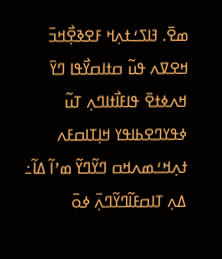ߘߐ߫. ߔߊߖߑߙߍ߲ߞ ߓߐߢߐ߲߯ߞߏ߫ ߞߐߜߍ ߟߎ߬ ߛߙߊߛߌ߯ߟߊ ߣߌ߫ ߞߍߦߙߐ߫ ߟߊߓߊ߯ߙߊߣߍ߲ ߠߎ߬ ߦߟߌߣߐߕߊߟߌ ߞߊ߲ߠߊߛߓߍ ߙߍ߲ߞߑߘߍߞߛ ߣߌ߬ߣߌ߬ ߘߴߊ߬ ߡߊ߬߸ ߡߍ߲ ߠߊߛߓߊ߬ߣߌ߬ߣߍ߲߫ ߦߋ߫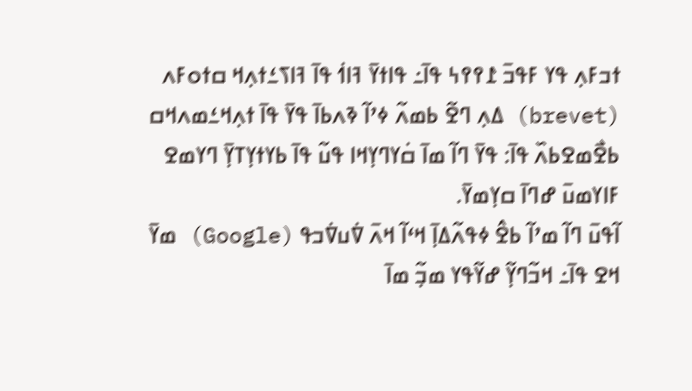ߙߏߓߍ߲ ߟߌ ߓߟߏ߫ ߁߉߉߆ ߟߊ߫߸ ߟߊߙߌ߫ ߔߊߗ߭ ߟߊ߫ ߔߊߖߑߙߍ߲ߞ ߛߙߋߓߍ (brevet) ߡߍ߲ ߣߐ߬ ߕߘߍ߬ ߦߴߊ߬ ߢߍߕߊ߫ ߟߌ߫ ߟߊ߫ ߙߍ߲ߞߑߘߍߞߛ ߕߐ߯ߘߐߕߍ߰ ߟߊ߫: ߟߌ߫ ߣߊ߬ ߘߊ߫ ߛ߭ߌߣߌ߲ߞߊ ߟߎ߬ ߟߊ߫ ߕߌߙߌ߲ߠߌ߲߫ ߣߌߘߐ ߓߊߌߘߎ߫ ߝߣߊ߫ ߛߌ߲ߘߌ߫.
ߊ߬ߟߎ߫ ߣߊ߬ ߘߴߊ߬ ߕߐ߮ ߦߟߍ߬ߡߊ߲߫ ߞߵߊ߬ ߞߍ߫ ߜ߭ߎߜ߭ߏߟ (Google) ߘߌ߫ ߞߐ ߟߊ߫߸ ߞߏ߬ߣߌ߲߬ ߝߌ߬ߟߌ ߘߏ߲߬ ߘߊ߫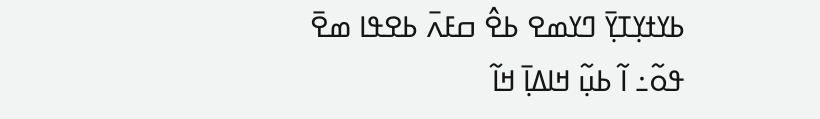ߕߌߙߌ߲ߠߌ߲߫ ߣߌߘߐ ߕߐ߮ ߛߓߍ߫ ߕߐߟߊ ߘߐ߫ ߟߋ߬߸ ߊ߬ ߕߎ߲߬ ߞߊߡߊ߲߫ ߞߊ߬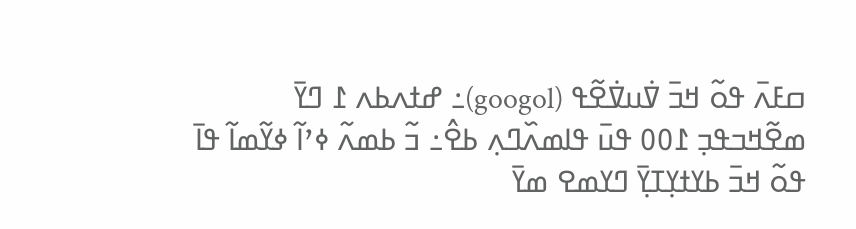ߛߓߍ߫ ߟߋ߬ ߞߏ߫ ߜ߭ߎߜ߭ߐ߬ߟ (googol)߸ ߝߙߍߕߍ ߁ ߣߌ߫ ߘߐ߬ߞߏߟߏ߲ ߁߀߀ ߟߎ߫ ߟߊߘߍ߰ߣߍ߲ ߕߐ߮߸ ߏ߬ ߕߘߍ߬ ߦߴߊ߬ ߦߌ߬ߘߊ߬ ߟߊ߫ ߟߋ߬ ߞߏ߫ ߕߌߙߌ߲ߠߌ߲߫ ߣߌߘߐ ߘߌ߫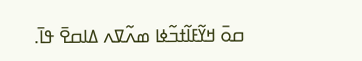ߛߋ߫ ߞߌ߬ߓߊ߬ߙߏ߬ߦߊ ߘߍ߬ߜߍ ߡߊߛߐ߫ ߟߊ߫.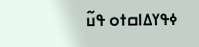ߦߟߌߡߊߛߙߋ ߟߎ߬